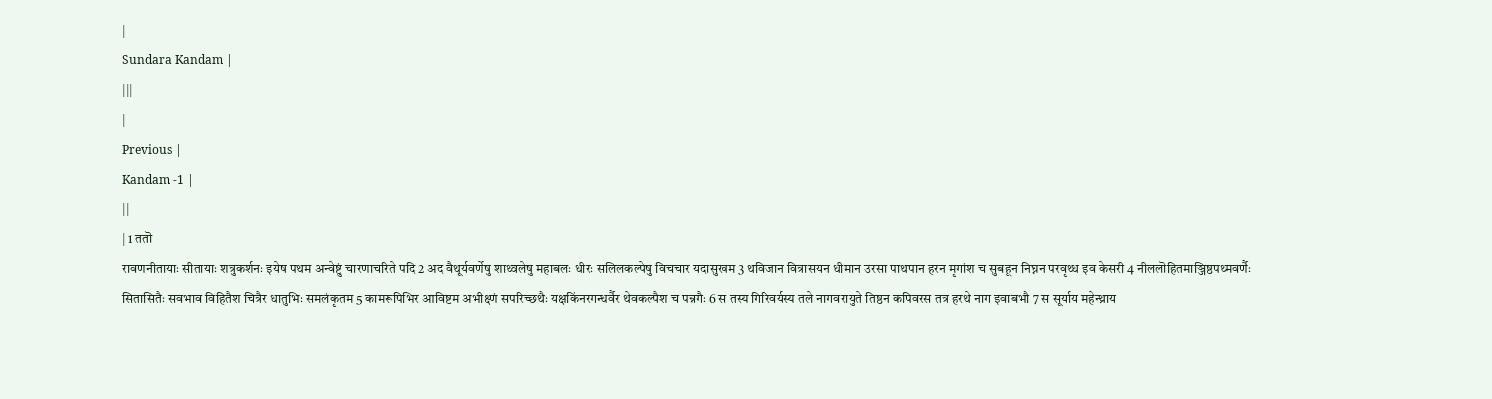|
Sundara Kandam |
|||
|
Previous |
Kandam -1 |
||
| 1 ततॊ
रावणनीतायाः सीतायाः शत्रुकर्शनः इयेष पथम अन्वेष्टुं चारणाचरिते पदि 2 अद वैथूर्यवर्णेषु शाथ्वलेषु महाबलः धीरः सलिलकल्पेषु विचचार यदासुखम 3 थविजान वित्रासयन धीमान उरसा पाथपान हरन मृगांश च सुबहून निघ्नन परवृथ्ध इव केसरी 4 नीललॊहितमाञ्जिष्ठपथ्मवर्णैः सितासितैः सवभाव विहितैश चित्रैर धातुभिः समलंकृतम 5 कामरूपिभिर आविष्टम अभीक्ष्णं सपरिच्छथैः यक्षकिंनरगन्धर्वैर थेवकल्पैश च पन्नगैः 6 स तस्य गिरिवर्यस्य तले नागवरायुते तिष्ठन कपिवरस तत्र हरथे नाग इवाबभौ 7 स सूर्याय महेन्थ्राय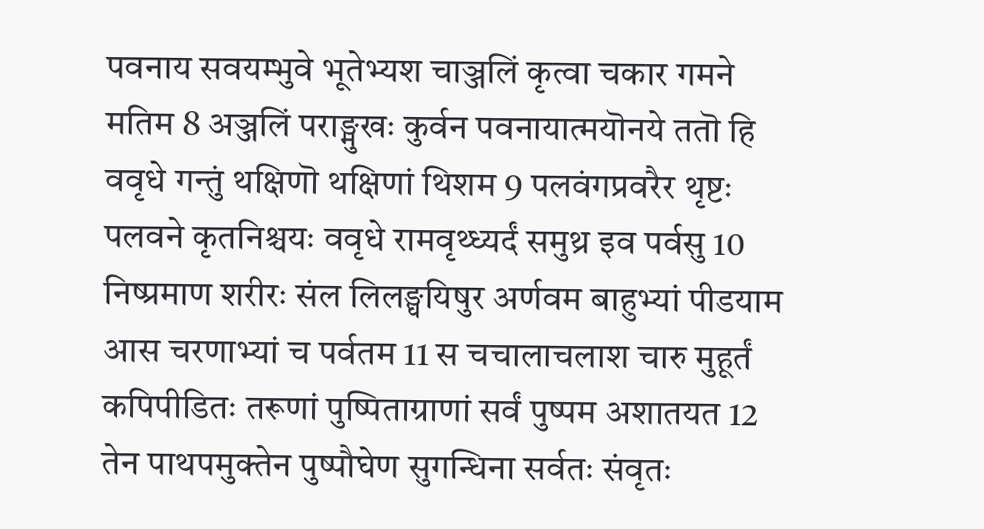पवनाय सवयम्भुवे भूतेभ्यश चाञ्जलिं कृत्वा चकार गमने मतिम 8 अञ्जलिं पराङ्मुखः कुर्वन पवनायात्मयॊनये ततॊ हि ववृधे गन्तुं थक्षिणॊ थक्षिणां थिशम 9 पलवंगप्रवरैर थृष्टः पलवने कृतनिश्चयः ववृधे रामवृथ्ध्यर्दं समुथ्र इव पर्वसु 10 निष्प्रमाण शरीरः संल लिलङ्घयिषुर अर्णवम बाहुभ्यां पीडयाम आस चरणाभ्यां च पर्वतम 11 स चचालाचलाश चारु मुहूर्तं कपिपीडितः तरूणां पुष्पिताग्राणां सर्वं पुष्पम अशातयत 12 तेन पाथपमुक्तेन पुष्पौघेण सुगन्धिना सर्वतः संवृतः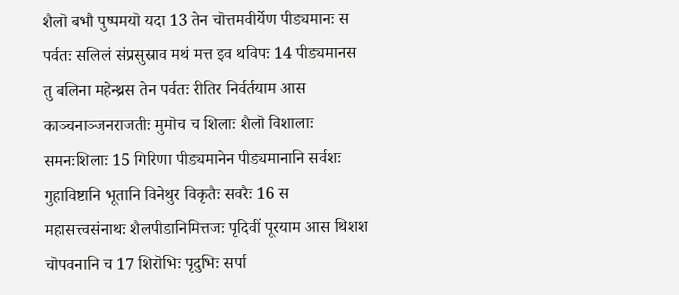शैलॊ बभौ पुष्पमयॊ यदा 13 तेन चॊत्तमवीर्येण पीड्यमानः स पर्वतः सलिलं संप्रसुस्राव मथं मत्त इव थविपः 14 पीड्यमानस तु बलिना महेन्थ्रस तेन पर्वतः रीतिर निर्वर्तयाम आस काञ्चनाञ्जनराजतीः मुमॊच च शिलाः शैलॊ विशालाः समनःशिलाः 15 गिरिणा पीड्यमानेन पीड्यमानानि सर्वशः गुहाविष्टानि भूतानि विनेथुर विकृतैः सवरैः 16 स महासत्त्वसंनाथः शैलपीडानिमित्तजः पृदिवीं पूरयाम आस थिशश चॊपवनानि च 17 शिरॊभिः पृदुभिः सर्पा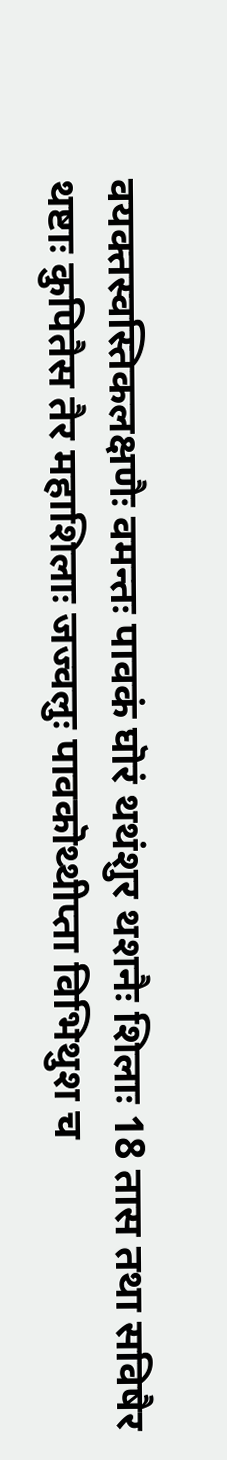वयक्तस्वस्तिकलक्षणैः वमन्तः पावकं घॊरं थथंशुर थशनैः शिलाः 18 तास तथा सविषैर थष्टाः कुपितैस तैर महाशिलाः जज्वलुः पावकॊथ्थीप्ता विभिथुश च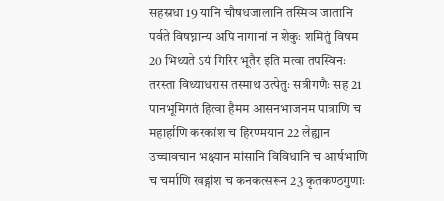सहस्रधा 19 यानि चौषधजालानि तस्मिञ जातानि पर्वते विषघ्नान्य अपि नागानां न शेकुः शमितुं विषम 20 भिथ्यते ऽयं गिरिर भूतैर इति मत्वा तपस्विनः तरस्ता विथ्याधरास तस्माथ उत्पेतुः सत्रीगणैः सह 21 पानभूमिगतं हित्वा हैमम आसनभाजनम पात्राणि च महार्हाणि करकांश च हिरण्मयान 22 लेह्यान उच्चावचान भक्ष्यान मांसानि विविधानि च आर्षभाणि च चर्माणि खड्गांश च कनकत्सरून 23 कृतकण्ठगुणाः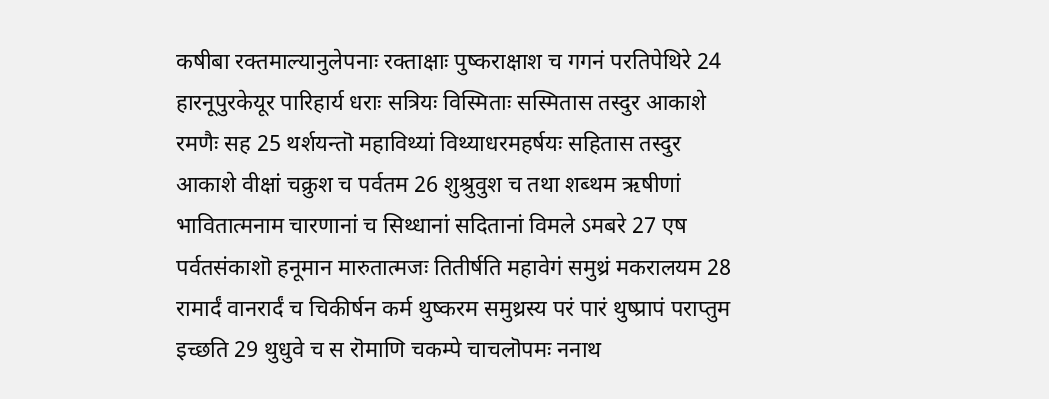कषीबा रक्तमाल्यानुलेपनाः रक्ताक्षाः पुष्कराक्षाश च गगनं परतिपेथिरे 24 हारनूपुरकेयूर पारिहार्य धराः सत्रियः विस्मिताः सस्मितास तस्दुर आकाशे रमणैः सह 25 थर्शयन्तॊ महाविथ्यां विथ्याधरमहर्षयः सहितास तस्दुर आकाशे वीक्षां चक्रुश च पर्वतम 26 शुश्रुवुश च तथा शब्थम ऋषीणां भावितात्मनाम चारणानां च सिथ्धानां सदितानां विमले ऽमबरे 27 एष पर्वतसंकाशॊ हनूमान मारुतात्मजः तितीर्षति महावेगं समुथ्रं मकरालयम 28 रामार्दं वानरार्दं च चिकीर्षन कर्म थुष्करम समुथ्रस्य परं पारं थुष्प्रापं पराप्तुम इच्छति 29 थुधुवे च स रॊमाणि चकम्पे चाचलॊपमः ननाथ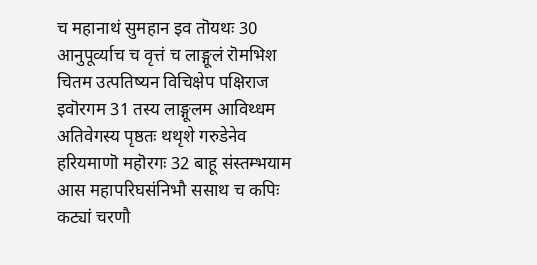च महानाथं सुमहान इव तॊयथः 30 आनुपूर्व्याच च वृत्तं च लाङ्गूलं रॊमभिश चितम उत्पतिष्यन विचिक्षेप पक्षिराज इवॊरगम 31 तस्य लाङ्गूलम आविथ्धम अतिवेगस्य पृष्ठतः थथृशे गरुडेनेव हरियमाणॊ महॊरगः 32 बाहू संस्तम्भयाम आस महापरिघसंनिभौ ससाथ च कपिः कट्यां चरणौ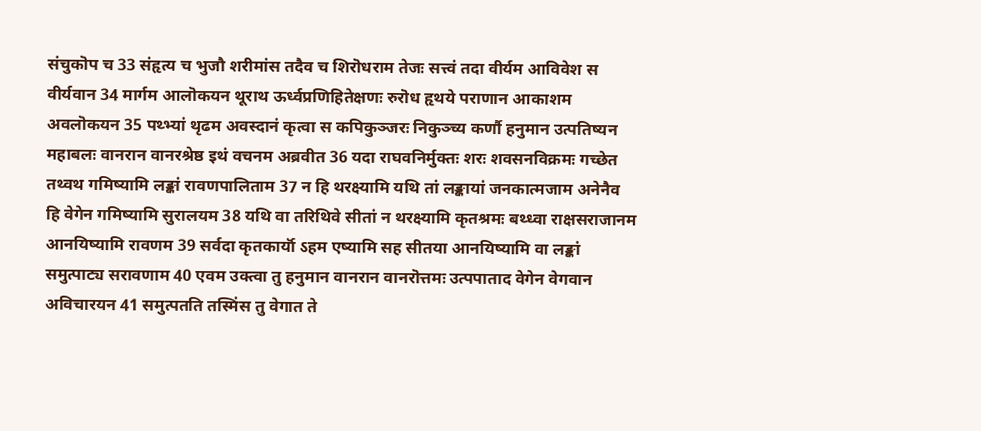संचुकॊप च 33 संहृत्य च भुजौ शरीमांस तदैव च शिरॊधराम तेजः सत्त्वं तदा वीर्यम आविवेश स वीर्यवान 34 मार्गम आलॊकयन थूराथ ऊर्ध्वप्रणिहितेक्षणः रुरॊध हृथये पराणान आकाशम अवलॊकयन 35 पथ्भ्यां थृढम अवस्दानं कृत्वा स कपिकुञ्जरः निकुञ्च्य कर्णौ हनुमान उत्पतिष्यन महाबलः वानरान वानरश्रेष्ठ इथं वचनम अब्रवीत 36 यदा राघवनिर्मुक्तः शरः शवसनविक्रमः गच्छेत तथ्वथ गमिष्यामि लङ्कां रावणपालिताम 37 न हि थरक्ष्यामि यथि तां लङ्कायां जनकात्मजाम अनेनैव हि वेगेन गमिष्यामि सुरालयम 38 यथि वा तरिथिवे सीतां न थरक्ष्यामि कृतश्रमः बथ्ध्वा राक्षसराजानम आनयिष्यामि रावणम 39 सर्वदा कृतकार्यॊ ऽहम एष्यामि सह सीतया आनयिष्यामि वा लङ्कां समुत्पाट्य सरावणाम 40 एवम उक्त्वा तु हनुमान वानरान वानरॊत्तमः उत्पपाताद वेगेन वेगवान अविचारयन 41 समुत्पतति तस्मिंस तु वेगात ते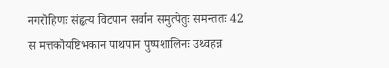नगरॊहिणः संहृत्य विटपान सर्वान समुत्पेतुः समन्ततः 42 स मत्तकॊयष्टिभकान पाथपान पुष्पशालिनः उथ्वहन्न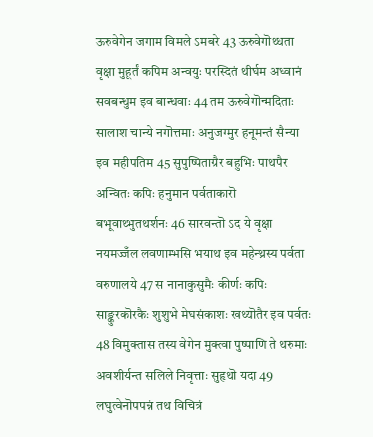ऊरुवेगेन जगाम विमले ऽमबरे 43 ऊरुवेगॊथ्धता वृक्षा मुहूर्तं कपिम अन्वयुः परस्दितं थीर्घम अध्वानं सवबन्धुम इव बान्धवाः 44 तम ऊरुवेगॊन्मदिताः सालाश चान्ये नगॊत्तमाः अनुजग्मुर हनूमन्तं सैन्या इव महीपतिम 45 सुपुष्पिताग्रैर बहुभिः पाथपैर अन्वितः कपिः हनुमान पर्वताकारॊ बभूवाथ्भुतथर्शनः 46 सारवन्तॊ ऽद ये वृक्षा नयमज्जँल लवणाम्भसि भयाथ इव महेन्थ्रस्य पर्वता वरुणालये 47 स नानाकुसुमैः कीर्णः कपिः साङ्कुरकॊरकैः शुशुभे मेघसंकाशः खथ्यॊतैर इव पर्वतः 48 विमुक्तास तस्य वेगेन मुक्त्वा पुष्पाणि ते थरुमाः अवशीर्यन्त सलिले निवृत्ताः सुहृथॊ यदा 49 लघुत्वेनॊपपन्नं तथ विचित्रं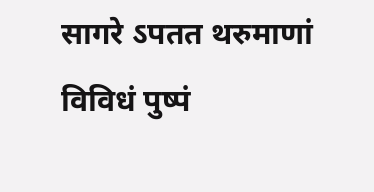सागरे ऽपतत थरुमाणां विविधं पुष्पं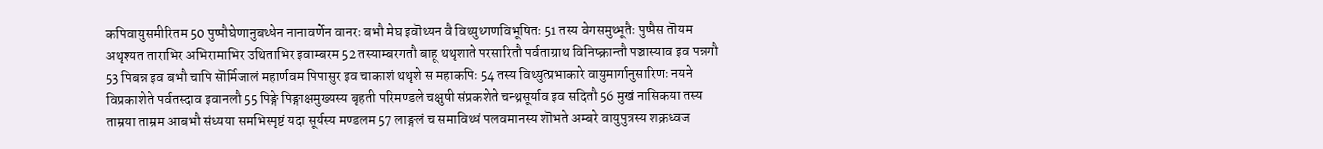कपिवायुसमीरितम 50 पुष्पौघेणानुबथ्धेन नानावर्णेन वानरः बभौ मेघ इवॊथ्यन वै विथ्युथ्गणविभूषितः 51 तस्य वेगसमुथ्भूतैः पुष्पैस तॊयम अथृश्यत ताराभिर अभिरामाभिर उथिताभिर इवाम्बरम 52 तस्याम्बरगतौ बाहू थथृशाते परसारितौ पर्वताग्राथ विनिष्क्रान्तौ पञ्चास्याव इव पन्नगौ 53 पिबन्न इव बभौ चापि सॊर्मिजालं महार्णवम पिपासुर इव चाकाशं थथृशे स महाकपिः 54 तस्य विथ्युत्प्रभाकारे वायुमार्गानुसारिणः नयने विप्रकाशेते पर्वतस्दाव इवानलौ 55 पिङ्गे पिङ्गाक्षमुख्यस्य बृहती परिमण्डले चक्षुषी संप्रकशेते चन्थ्रसूर्याव इव सदितौ 56 मुखं नासिकया तस्य ताम्रया ताम्रम आबभौ संध्यया समभिस्पृष्टं यदा सूर्यस्य मण्डलम 57 लाङ्गलं च समाविथ्धं पलवमानस्य शॊभते अम्बरे वायुपुत्रस्य शक्रध्वज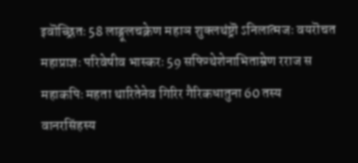इवॊच्छ्रितः 58 लाङ्गूलचक्रेण महाञ शुक्लथंष्ट्रॊ ऽनिलात्मजः वयरॊचत महाप्राज्ञः परिवेषीव भास्करः 59 सफिग्थेशेनाभिताम्रेण रराज स महाकपिः महता थारितेनेव गिरिर गैरिकधातुना 60 तस्य वानरसिंहस्य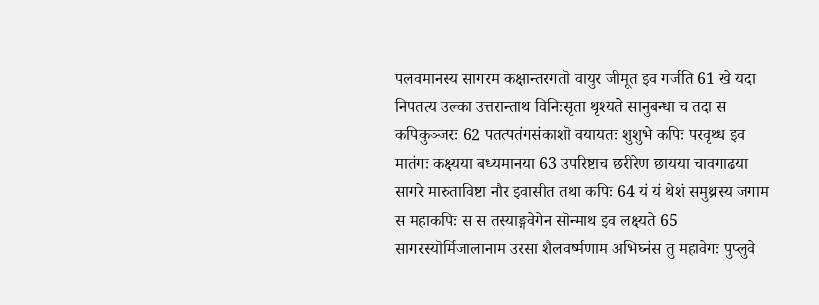पलवमानस्य सागरम कक्षान्तरगतॊ वायुर जीमूत इव गर्जति 61 खे यदा निपतत्य उल्का उत्तरान्ताथ विनिःसृता थृश्यते सानुबन्धा च तदा स कपिकुञ्जरः 62 पतत्पतंगसंकाशॊ वयायतः शुशुभे कपिः परवृथ्ध इव मातंगः कक्ष्यया बध्यमानया 63 उपरिष्टाच छरीरेण छायया चावगाढया सागरे मारुताविष्टा नौर इवासीत तथा कपिः 64 यं यं थेशं समुथ्रस्य जगाम स महाकपिः स स तस्याङ्गवेगेन सॊन्माथ इव लक्ष्यते 65 सागरस्यॊर्मिजालानाम उरसा शैलवर्ष्मणाम अभिघ्नंस तु महावेगः पुप्लुवे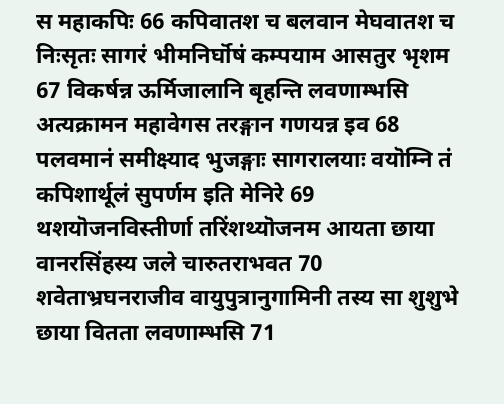स महाकपिः 66 कपिवातश च बलवान मेघवातश च निःसृतः सागरं भीमनिर्घॊषं कम्पयाम आसतुर भृशम 67 विकर्षन्न ऊर्मिजालानि बृहन्ति लवणाम्भसि अत्यक्रामन महावेगस तरङ्गान गणयन्न इव 68 पलवमानं समीक्ष्याद भुजङ्गाः सागरालयाः वयॊम्नि तं कपिशार्थूलं सुपर्णम इति मेनिरे 69 थशयॊजनविस्तीर्णा तरिंशथ्यॊजनम आयता छाया वानरसिंहस्य जले चारुतराभवत 70 शवेताभ्रघनराजीव वायुपुत्रानुगामिनी तस्य सा शुशुभे छाया वितता लवणाम्भसि 71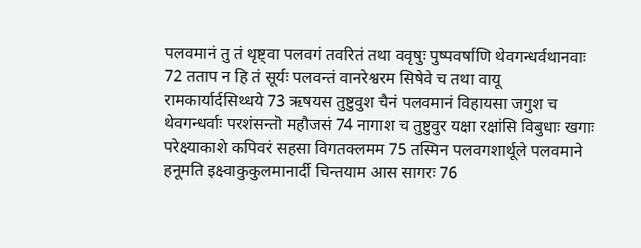पलवमानं तु तं थृष्ट्वा पलवगं तवरितं तथा ववृषुः पुष्पवर्षाणि थेवगन्धर्वथानवाः 72 तताप न हि तं सूर्यः पलवन्तं वानरेश्वरम सिषेवे च तथा वायू रामकार्यार्दसिथ्धये 73 ऋषयस तुष्टुवुश चैनं पलवमानं विहायसा जगुश च थेवगन्धर्वाः परशंसन्तॊ महौजसं 74 नागाश च तुष्टुवुर यक्षा रक्षांसि विबुधाः खगाः परेक्ष्याकाशे कपिवरं सहसा विगतक्लमम 75 तस्मिन पलवगशार्थूले पलवमाने हनूमति इक्ष्वाकुकुलमानार्दी चिन्तयाम आस सागरः 76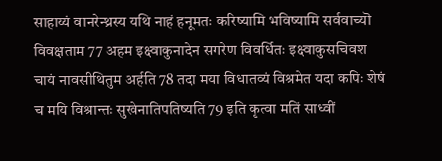साहाय्यं वानरेन्थ्रस्य यथि नाहं हनूमतः करिष्यामि भविष्यामि सर्ववाच्यॊ विवक्षताम 77 अहम इक्ष्वाकुनादेन सगरेण विवर्धितः इक्ष्वाकुसचिवश चायं नावसीथितुम अर्हति 78 तदा मया विधातव्यं विश्रमेत यदा कपिः शेषं च मयि विश्रान्तः सुखेनातिपतिष्यति 79 इति कृत्वा मतिं साध्वीं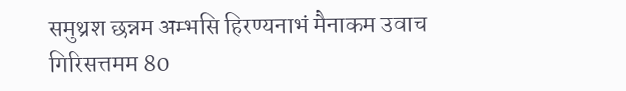समुथ्रश छन्नम अम्भसि हिरण्यनाभं मैनाकम उवाच गिरिसत्तमम 80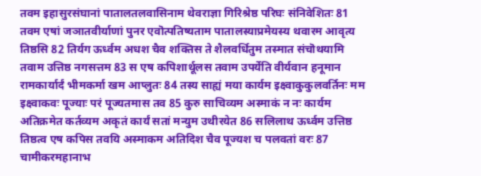तवम इहासुरसंघानां पातालतलवासिनाम थेवराज्ञा गिरिश्रेष्ठ परिघः संनिवेशितः 81 तवम एषां जञातवीर्याणां पुनर एवॊत्पतिष्यताम पातालस्याप्रमेयस्य थवारम आवृत्य तिष्ठसि 82 तिर्यग ऊर्ध्वम अधश चैव शक्तिस ते शैलवर्धितुम तस्मात संचॊथयामि तवाम उत्तिष्ठ नगसत्तम 83 स एष कपिशार्थूलस तवाम उपर्येति वीर्यवान हनूमान रामकार्यार्दं भीमकर्मा खम आप्लुतः 84 तस्य साह्यं मया कार्यम इक्ष्वाकुकुलवर्तिनः मम इक्ष्वाकवः पूज्याः परं पूज्यतमास तव 85 कुरु साचिव्यम अस्माकं न नः कार्यम अतिक्रमेत कर्तव्यम अकृतं कार्यं सतां मन्युम उथीरयेत 86 सलिलाथ ऊर्ध्वम उत्तिष्ठ तिष्ठत्व एष कपिस तवयि अस्माकम अतिदिश चैव पूज्यश च पलवतां वरः 87 चामीकरमहानाभ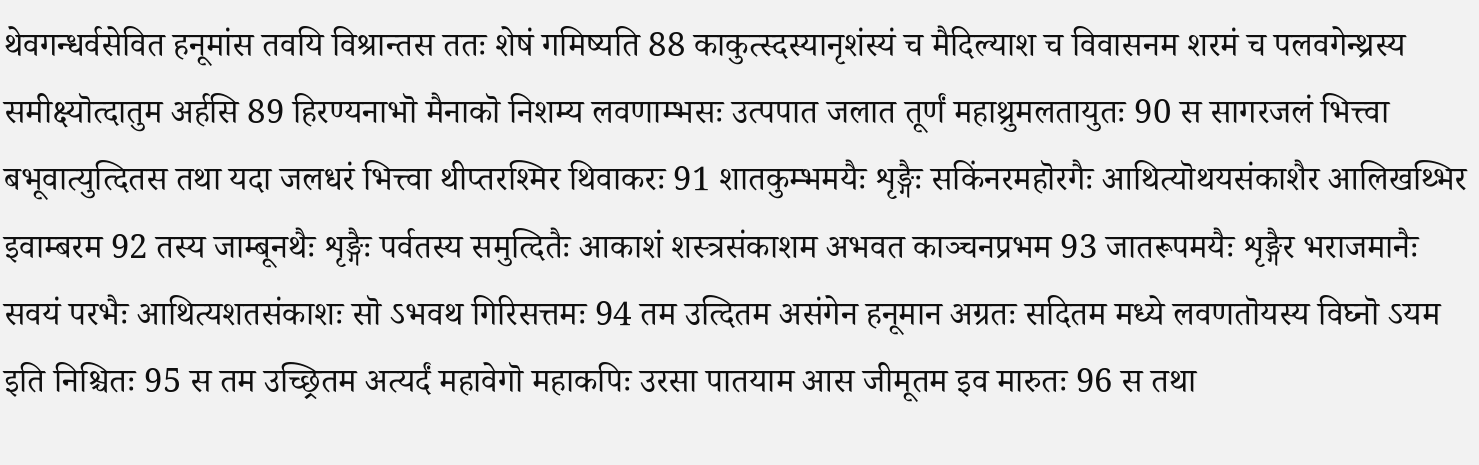थेवगन्धर्वसेवित हनूमांस तवयि विश्रान्तस ततः शेषं गमिष्यति 88 काकुत्स्दस्यानृशंस्यं च मैदिल्याश च विवासनम शरमं च पलवगेन्थ्रस्य समीक्ष्यॊत्दातुम अर्हसि 89 हिरण्यनाभॊ मैनाकॊ निशम्य लवणाम्भसः उत्पपात जलात तूर्णं महाथ्रुमलतायुतः 90 स सागरजलं भित्त्वा बभूवात्युत्दितस तथा यदा जलधरं भित्त्वा थीप्तरश्मिर थिवाकरः 91 शातकुम्भमयैः शृङ्गैः सकिंनरमहॊरगैः आथित्यॊथयसंकाशैर आलिखथ्भिर इवाम्बरम 92 तस्य जाम्बूनथैः शृङ्गैः पर्वतस्य समुत्दितैः आकाशं शस्त्रसंकाशम अभवत काञ्चनप्रभम 93 जातरूपमयैः शृङ्गैर भराजमानैः सवयं परभैः आथित्यशतसंकाशः सॊ ऽभवथ गिरिसत्तमः 94 तम उत्दितम असंगेन हनूमान अग्रतः सदितम मध्ये लवणतॊयस्य विघ्नॊ ऽयम इति निश्चितः 95 स तम उच्छ्रितम अत्यर्दं महावेगॊ महाकपिः उरसा पातयाम आस जीमूतम इव मारुतः 96 स तथा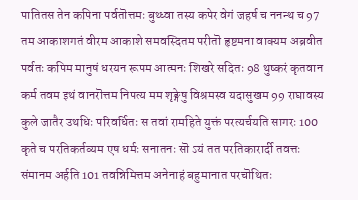पातितस तेन कपिना पर्वतॊत्तमः बुथ्ध्वा तस्य कपेर वेगं जहर्ष च ननन्थ च 97 तम आकाशगतं वीरम आकाशे समवस्दितम परीतॊ हृष्टमना वाक्यम अब्रवीत पर्वतः कपिम मानुषं धरयन रूपम आत्मनः शिखरे सदितः 98 थुष्करं कृतवान कर्म तवम इथं वानरॊत्तम निपत्य मम शृङ्गेषु विश्रमस्व यदासुखम 99 राघावस्य कुले जातैर उथधिः परिवर्धितः स तवां रामहिते युक्तं परत्यर्चयति सागरः 100 कृते च परतिकर्तव्यम एष धर्मः सनातनः सॊ ऽयं तत परतिकारार्दी तवत्तः संमानम अर्हति 101 तवन्निमित्तम अनेनाहं बहुमानात परचॊथितः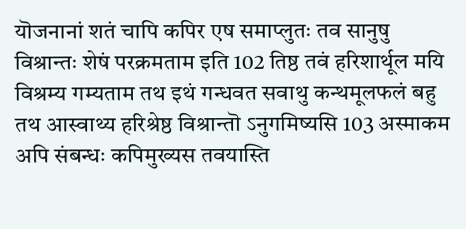यॊजनानां शतं चापि कपिर एष समाप्लुतः तव सानुषु विश्रान्तः शेषं परक्रमताम इति 102 तिष्ठ तवं हरिशार्थूल मयि विश्रम्य गम्यताम तथ इथं गन्धवत सवाथु कन्थमूलफलं बहु तथ आस्वाथ्य हरिश्रेष्ठ विश्रान्तॊ ऽनुगमिष्यसि 103 अस्माकम अपि संबन्धः कपिमुख्यस तवयास्ति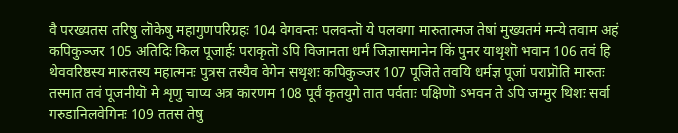वै परख्यतस तरिषु लॊकेषु महागुणपरिग्रहः 104 वेगवन्तः पलवन्तॊ ये पलवगा मारुतात्मज तेषां मुख्यतमं मन्ये तवाम अहं कपिकुञ्जर 105 अतिदिः किल पूजार्हः पराकृतॊ ऽपि विजानता धर्मं जिज्ञासमानेन किं पुनर याथृशॊ भवान 106 तवं हि थेववरिष्ठस्य मारुतस्य महात्मनः पुत्रस तस्यैव वेगेन सथृशः कपिकुञ्जर 107 पूजिते तवयि धर्मज्ञ पूजां पराप्नॊति मारुतः तस्मात तवं पूजनीयॊ मे शृणु चाप्य अत्र कारणम 108 पूर्वं कृतयुगे तात पर्वताः पक्षिणॊ ऽभवन ते ऽपि जग्मुर थिशः सर्वा गरुडानिलवेगिनः 109 ततस तेषु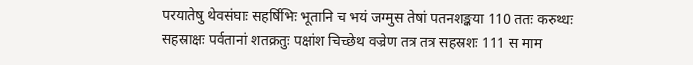परयातेषु थेवसंघाः सहर्षिभिः भूतानि च भयं जग्मुस तेषां पतनशङ्कया 110 ततः करुथ्धः सहस्राक्षः पर्वतानां शतक्रतुः पक्षांश चिच्छेथ वज्रेण तत्र तत्र सहस्रशः 111 स माम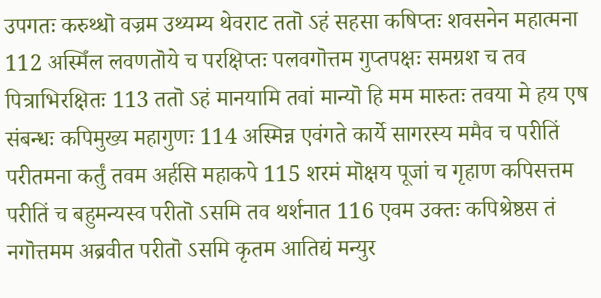उपगतः करुथ्धॊ वज्रम उथ्यम्य थेवराट ततॊ ऽहं सहसा कषिप्तः शवसनेन महात्मना 112 अस्मिँल लवणतॊये च परक्षिप्तः पलवगॊत्तम गुप्तपक्षः समग्रश च तव पित्राभिरक्षितः 113 ततॊ ऽहं मानयामि तवां मान्यॊ हि मम मारुतः तवया मे हय एष संबन्धः कपिमुख्य महागुणः 114 अस्मिन्न एवंगते कार्ये सागरस्य ममैव च परीतिं परीतमना कर्तुं तवम अर्हसि महाकपे 115 शरमं मॊक्षय पूजां च गृहाण कपिसत्तम परीतिं च बहुमन्यस्व परीतॊ ऽसमि तव थर्शनात 116 एवम उक्तः कपिश्रेष्ठस तं नगॊत्तमम अब्रवीत परीतॊ ऽसमि कृतम आतिद्यं मन्युर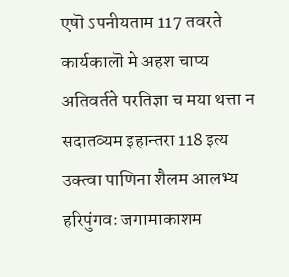एषॊ ऽपनीयताम 117 तवरते कार्यकालॊ मे अहश चाप्य अतिवर्तते परतिज्ञा च मया थत्ता न सदातव्यम इहान्तरा 118 इत्य उक्त्वा पाणिना शैलम आलभ्य हरिपुंगवः जगामाकाशम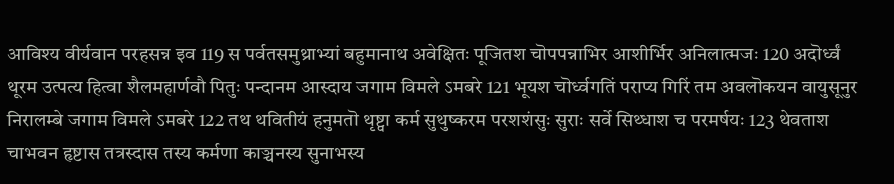आविश्य वीर्यवान परहसन्न इव 119 स पर्वतसमुथ्राभ्यां बहुमानाथ अवेक्षितः पूजितश चॊपपन्नाभिर आशीर्भिर अनिलात्मजः 120 अदॊर्ध्वं थूरम उत्पत्य हित्वा शैलमहार्णवौ पितुः पन्दानम आस्दाय जगाम विमले ऽमबरे 121 भूयश चॊर्ध्वगतिं पराप्य गिरिं तम अवलॊकयन वायुसूनुर निरालम्बे जगाम विमले ऽमबरे 122 तथ थवितीयं हनुमतॊ थृष्ट्वा कर्म सुथुष्करम परशशंसुः सुराः सर्वे सिथ्धाश च परमर्षयः 123 थेवताश चाभवन हृष्टास तत्रस्दास तस्य कर्मणा काञ्चनस्य सुनाभस्य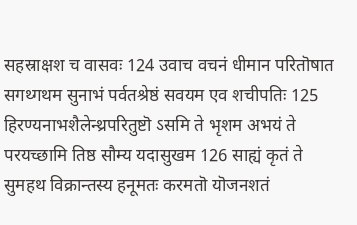सहस्राक्षश च वासवः 124 उवाच वचनं धीमान परितॊषात सगथ्गथम सुनाभं पर्वतश्रेष्ठं सवयम एव शचीपतिः 125 हिरण्यनाभशैलेन्थ्रपरितुष्टॊ ऽसमि ते भृशम अभयं ते परयच्छामि तिष्ठ सौम्य यदासुखम 126 साह्यं कृतं ते सुमहथ विक्रान्तस्य हनूमतः करमतॊ यॊजनशतं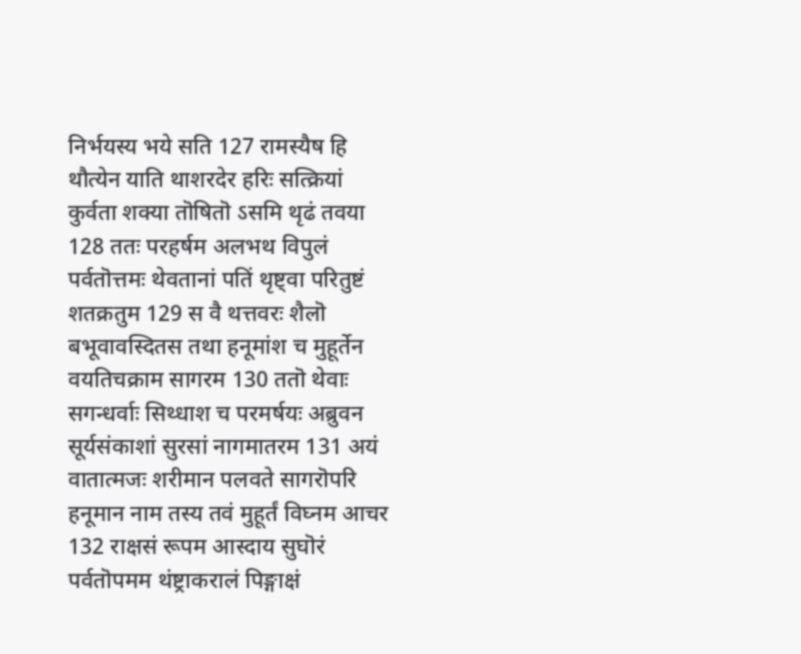निर्भयस्य भये सति 127 रामस्यैष हि थौत्येन याति थाशरदेर हरिः सत्क्रियां कुर्वता शक्या तॊषितॊ ऽसमि थृढं तवया 128 ततः परहर्षम अलभथ विपुलं पर्वतॊत्तमः थेवतानां पतिं थृष्ट्वा परितुष्टं शतक्रतुम 129 स वै थत्तवरः शैलॊ बभूवावस्दितस तथा हनूमांश च मुहूर्तेन वयतिचक्राम सागरम 130 ततॊ थेवाः सगन्धर्वाः सिथ्धाश च परमर्षयः अब्रुवन सूर्यसंकाशां सुरसां नागमातरम 131 अयं वातात्मजः शरीमान पलवते सागरॊपरि हनूमान नाम तस्य तवं मुहूर्तं विघ्नम आचर 132 राक्षसं रूपम आस्दाय सुघॊरं पर्वतॊपमम थंष्ट्राकरालं पिङ्गाक्षं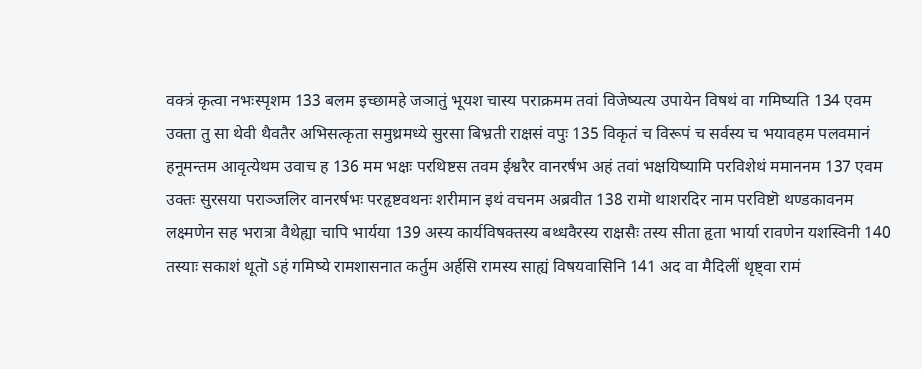वक्त्रं कृत्वा नभःस्पृशम 133 बलम इच्छामहे जञातुं भूयश चास्य पराक्रमम तवां विजेष्यत्य उपायेन विषथं वा गमिष्यति 134 एवम उक्ता तु सा थेवी थैवतैर अभिसत्कृता समुथ्रमध्ये सुरसा बिभ्रती राक्षसं वपुः 135 विकृतं च विरूपं च सर्वस्य च भयावहम पलवमानं हनूमन्तम आवृत्येथम उवाच ह 136 मम भक्षः परथिष्टस तवम ईश्वरैर वानरर्षभ अहं तवां भक्षयिष्यामि परविशेथं ममाननम 137 एवम उक्तः सुरसया पराञ्जलिर वानरर्षभः परहृष्टवथनः शरीमान इथं वचनम अब्रवीत 138 रामॊ थाशरदिर नाम परविष्टॊ थण्डकावनम लक्ष्मणेन सह भरात्रा वैथेह्या चापि भार्यया 139 अस्य कार्यविषक्तस्य बथ्धवैरस्य राक्षसैः तस्य सीता हृता भार्या रावणेन यशस्विनी 140 तस्याः सकाशं थूतॊ ऽहं गमिष्ये रामशासनात कर्तुम अर्हसि रामस्य साह्यं विषयवासिनि 141 अद वा मैदिलीं थृष्ट्वा रामं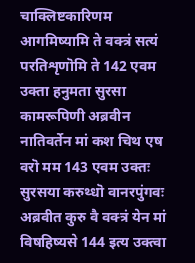चाक्लिष्टकारिणम आगमिष्यामि ते वक्त्रं सत्यं परतिशृणॊमि ते 142 एवम उक्ता हनुमता सुरसा कामरूपिणी अब्रवीन नातिवर्तेन मां कश चिथ एष वरॊ मम 143 एवम उक्तः सुरसया करुथ्धॊ वानरपुंगवः अब्रवीत कुरु वै वक्त्रं येन मां विषहिष्यसे 144 इत्य उक्त्वा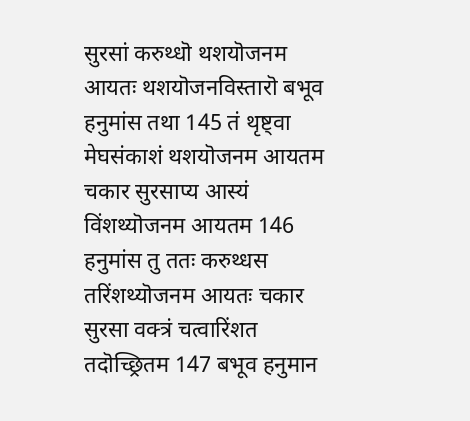सुरसां करुथ्धॊ थशयॊजनम आयतः थशयॊजनविस्तारॊ बभूव हनुमांस तथा 145 तं थृष्ट्वा मेघसंकाशं थशयॊजनम आयतम चकार सुरसाप्य आस्यं विंशथ्यॊजनम आयतम 146 हनुमांस तु ततः करुथ्धस तरिंशथ्यॊजनम आयतः चकार सुरसा वक्त्रं चत्वारिंशत तदॊच्छ्रितम 147 बभूव हनुमान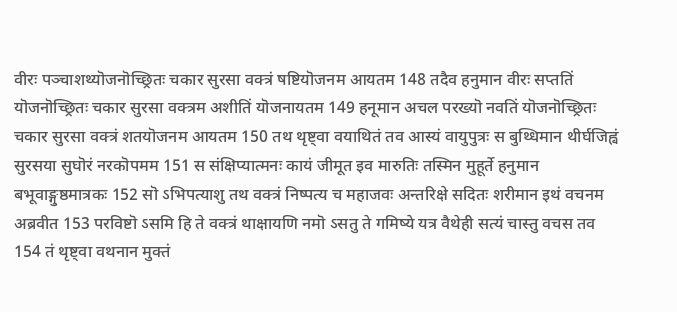वीरः पञ्चाशथ्यॊजनॊच्छ्रितः चकार सुरसा वक्त्रं षष्टियॊजनम आयतम 148 तदैव हनुमान वीरः सप्ततिं यॊजनॊच्छ्रितः चकार सुरसा वक्त्रम अशीतिं यॊजनायतम 149 हनूमान अचल परख्यॊ नवतिं यॊजनॊच्छ्रितः चकार सुरसा वक्त्रं शतयॊजनम आयतम 150 तथ थृष्ट्वा वयाथितं तव आस्यं वायुपुत्रः स बुथ्धिमान थीर्घजिह्वं सुरसया सुघॊरं नरकॊपमम 151 स संक्षिप्यात्मनः कायं जीमूत इव मारुतिः तस्मिन मुहूर्ते हनुमान बभूवाङ्गुष्ठमात्रकः 152 सॊ ऽभिपत्याशु तथ वक्त्रं निष्पत्य च महाजवः अन्तरिक्षे सदितः शरीमान इथं वचनम अब्रवीत 153 परविष्टॊ ऽसमि हि ते वक्त्रं थाक्षायणि नमॊ ऽसतु ते गमिष्ये यत्र वैथेही सत्यं चास्तु वचस तव 154 तं थृष्ट्वा वथनान मुक्तं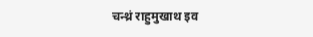चन्थ्रं राहुमुखाथ इव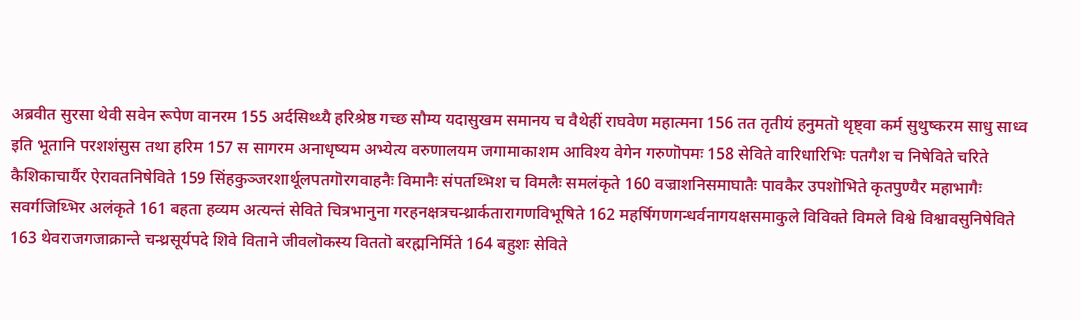अब्रवीत सुरसा थेवी सवेन रूपेण वानरम 155 अर्दसिथ्ध्यै हरिश्रेष्ठ गच्छ सौम्य यदासुखम समानय च वैथेहीं राघवेण महात्मना 156 तत तृतीयं हनुमतॊ थृष्ट्वा कर्म सुथुष्करम साधु साध्व इति भूतानि परशशंसुस तथा हरिम 157 स सागरम अनाधृष्यम अभ्येत्य वरुणालयम जगामाकाशम आविश्य वेगेन गरुणॊपमः 158 सेविते वारिधारिभिः पतगैश च निषेविते चरिते कैशिकाचार्यैर ऐरावतनिषेविते 159 सिंहकुञ्जरशार्थूलपतगॊरगवाहनैः विमानैः संपतथ्भिश च विमलैः समलंकृते 160 वज्राशनिसमाघातैः पावकैर उपशॊभिते कृतपुण्यैर महाभागैः सवर्गजिथ्भिर अलंकृते 161 बहता हव्यम अत्यन्तं सेविते चित्रभानुना गरहनक्षत्रचन्थ्रार्कतारागणविभूषिते 162 महर्षिगणगन्धर्वनागयक्षसमाकुले विविक्ते विमले विश्वे विश्वावसुनिषेविते 163 थेवराजगजाक्रान्ते चन्थ्रसूर्यपदे शिवे विताने जीवलॊकस्य विततॊ बरह्मनिर्मिते 164 बहुशः सेविते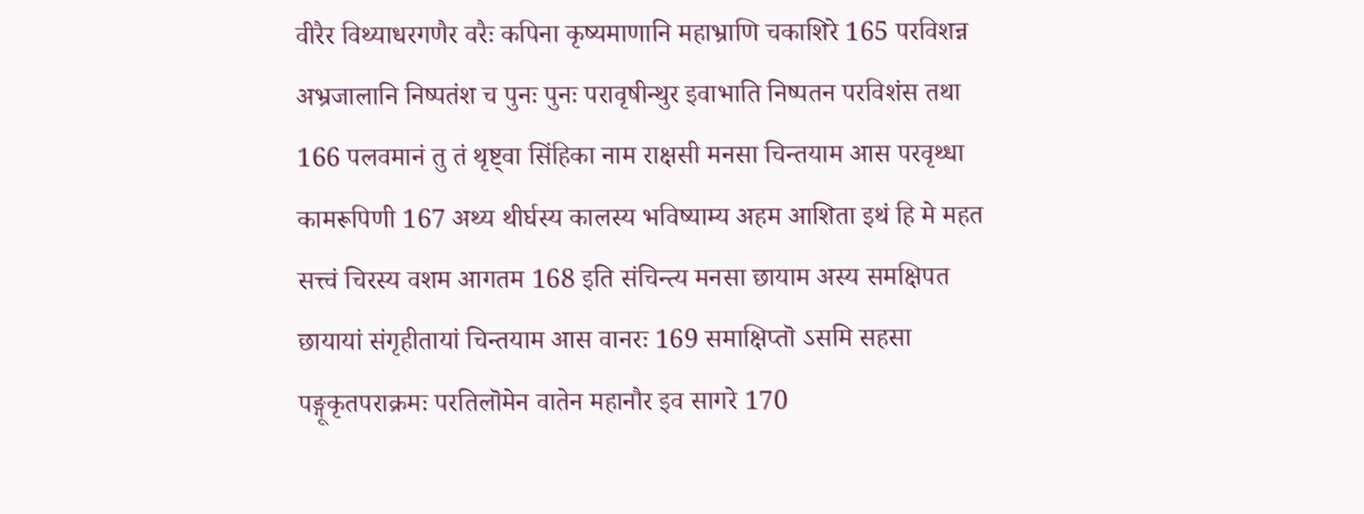वीरैर विथ्याधरगणैर वरैः कपिना कृष्यमाणानि महाभ्राणि चकाशिरे 165 परविशन्न अभ्रजालानि निष्पतंश च पुनः पुनः परावृषीन्थुर इवाभाति निष्पतन परविशंस तथा 166 पलवमानं तु तं थृष्ट्वा सिंहिका नाम राक्षसी मनसा चिन्तयाम आस परवृथ्धा कामरूपिणी 167 अथ्य थीर्घस्य कालस्य भविष्याम्य अहम आशिता इथं हि मे महत सत्त्वं चिरस्य वशम आगतम 168 इति संचिन्त्य मनसा छायाम अस्य समक्षिपत छायायां संगृहीतायां चिन्तयाम आस वानरः 169 समाक्षिप्तॊ ऽसमि सहसा पङ्गूकृतपराक्रमः परतिलॊमेन वातेन महानौर इव सागरे 170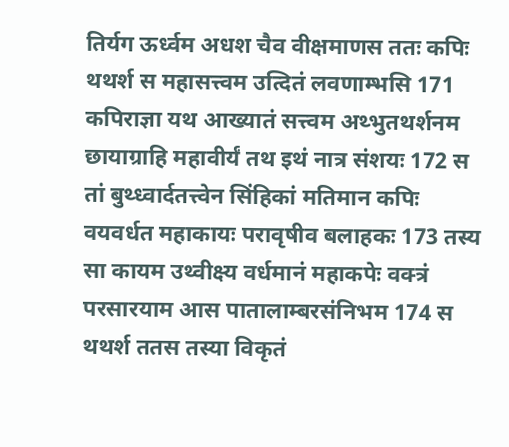तिर्यग ऊर्ध्वम अधश चैव वीक्षमाणस ततः कपिः थथर्श स महासत्त्वम उत्दितं लवणाम्भसि 171 कपिराज्ञा यथ आख्यातं सत्त्वम अथ्भुतथर्शनम छायाग्राहि महावीर्यं तथ इथं नात्र संशयः 172 स तां बुथ्ध्वार्दतत्त्वेन सिंहिकां मतिमान कपिः वयवर्धत महाकायः परावृषीव बलाहकः 173 तस्य सा कायम उथ्वीक्ष्य वर्धमानं महाकपेः वक्त्रं परसारयाम आस पातालाम्बरसंनिभम 174 स थथर्श ततस तस्या विकृतं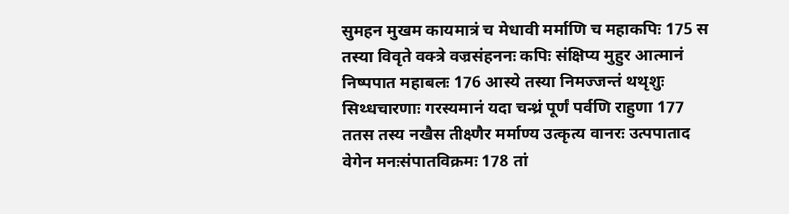सुमहन मुखम कायमात्रं च मेधावी मर्माणि च महाकपिः 175 स तस्या विवृते वक्त्रे वज्रसंहननः कपिः संक्षिप्य मुहुर आत्मानं निष्पपात महाबलः 176 आस्ये तस्या निमज्जन्तं थथृशुः सिथ्धचारणाः गरस्यमानं यदा चन्थ्रं पूर्णं पर्वणि राहुणा 177 ततस तस्य नखैस तीक्ष्णैर मर्माण्य उत्कृत्य वानरः उत्पपाताद वेगेन मनःसंपातविक्रमः 178 तां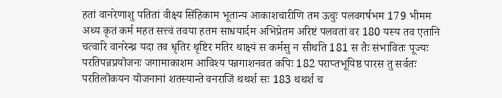हतां वानरेणाशु पतितां वीक्ष्य सिंहिकाम भूतान्य आकाशचारीणि तम ऊचुः पलवगर्षभम 179 भीमम अथ्य कृतं कर्म महत सत्त्वं तवया हतम साधयार्दम अभिप्रेतम अरिष्टं पलवतां वर 180 यस्य तव एतानि चत्वारि वानरेन्थ्र यदा तव धृतिर थृष्टिर मतिर थाक्ष्यं स कर्मसु न सीथति 181 स तैः संभावितः पूज्यः परतिपन्नप्रयॊजनः जगामाकाशम आविश्य पन्नगाशनवत कपिः 182 पराप्तभूयिष्ठ पारस तु सर्वतः परतिलॊकयन यॊजनानां शतस्यान्ते वनराजिं थथर्श सः 183 थथर्श च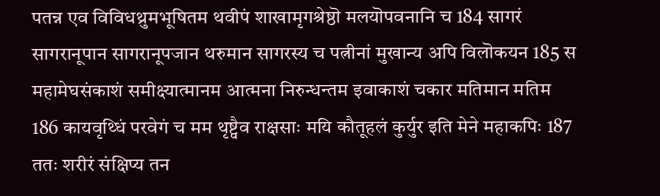पतन्न एव विविधथ्रुमभूषितम थवीपं शाखामृगश्रेष्ठॊ मलयॊपवनानि च 184 सागरं सागरानूपान सागरानूपजान थरुमान सागरस्य च पत्नीनां मुखान्य अपि विलॊकयन 185 स महामेघसंकाशं समीक्ष्यात्मानम आत्मना निरुन्धन्तम इवाकाशं चकार मतिमान मतिम 186 कायवृथ्धिं परवेगं च मम थृष्ट्वैव राक्षसाः मयि कौतूहलं कुर्युर इति मेने महाकपिः 187 ततः शरीरं संक्षिप्य तन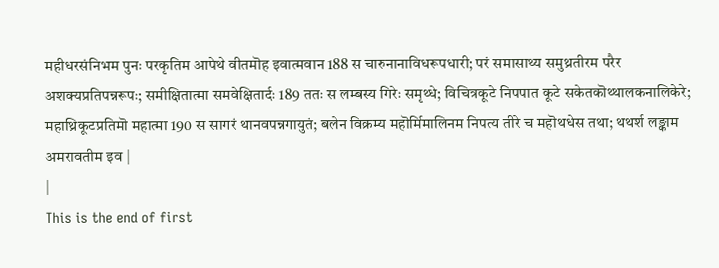महीधरसंनिभम पुनः परकृतिम आपेथे वीतमॊह इवात्मवान 188 स चारुनानाविधरूपधारी; परं समासाथ्य समुथ्रतीरम परैर अशक्यप्रतिपन्नरूपः; समीक्षितात्मा समवेक्षितार्दः 189 ततः स लम्बस्य गिरेः समृथ्धे; विचित्रकूटे निपपात कूटे सकेतकॊथ्थालकनालिकेरे; महाथ्रिकूटप्रतिमॊ महात्मा 190 स सागरं थानवपन्नगायुतं; बलेन विक्रम्य महॊर्मिमालिनम निपत्य तीरे च महॊथधेस तथा; थथर्श लङ्काम अमरावतीम इव |
|
This is the end of first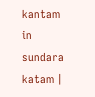kantam in sundara katam |